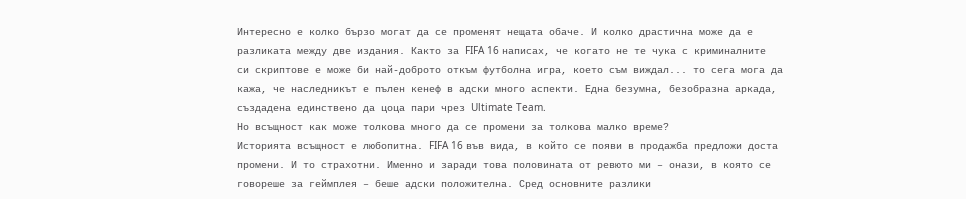Интересно е колко бързо могат да се променят нещата обаче. И колко драстична може да е разликата между две издания. Както за FIFA 16 написах, че когато не те чука с криминалните си скриптове е може би най-доброто откъм футболна игра, което съм виждал... то сега мога да кажа, че наследникът е пълен кенеф в адски много аспекти. Една безумна, безобразна аркада, създадена единствено да цоца пари чрез Ultimate Team.
Но всъщност как може толкова много да се промени за толкова малко време?
Историята всъщност е любопитна. FIFA 16 във вида, в който се появи в продажба предложи доста промени. И то страхотни. Именно и заради това половината от ревюто ми – онази, в която се говореше за геймплея – беше адски положителна. Сред основните разлики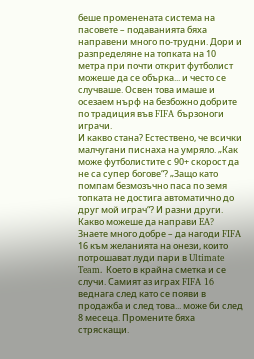беше променената система на пасовете – подаванията бяха направени много по-трудни. Дори и разпределяне на топката на 10 метра при почти открит футболист можеше да се обърка... и често се случваше. Освен това имаше и осезаем нърф на безбожно добрите по традиция във FIFA бързоноги играчи.
И какво стана? Естествено, че всички малчугани писнаха на умряло. „Как може футболистите с 90+ скорост да не са супер богове“? „Защо като помпам безмозъчно паса по земя топката не достига автоматично до друг мой играч“? И разни други. Какво можеше да направи EA? Знаете много добре – да нагоди FIFA 16 към желанията на онези, които потрошават луди пари в Ultimate Team. Което в крайна сметка и се случи. Самият аз играх FIFA 16 веднага след като се появи в продажба и след това... може би след 8 месеца. Промените бяха стряскащи.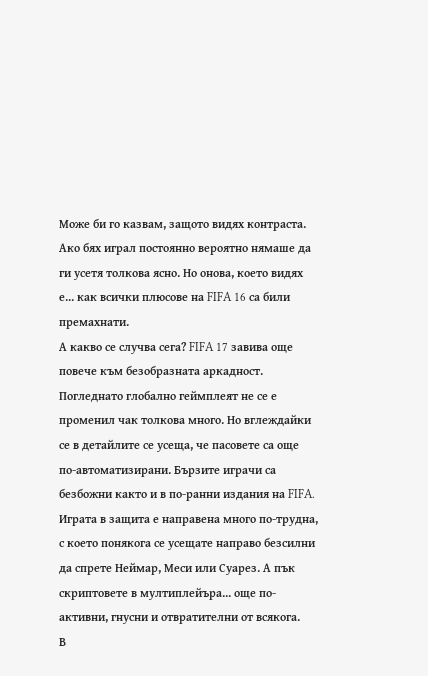Може би го казвам, защото видях контраста. Ако бях играл постоянно вероятно нямаше да ги усетя толкова ясно. Но онова, което видях е... как всички плюсове на FIFA 16 са били премахнати.
А какво се случва сега? FIFA 17 завива още повече към безобразната аркадност. Погледнато глобално геймплеят не се е променил чак толкова много. Но вглеждайки се в детайлите се усеща, че пасовете са още по-автоматизирани. Бързите играчи са безбожни както и в по-ранни издания на FIFA. Играта в защита е направена много по-трудна, с което понякога се усещате направо безсилни да спрете Неймар, Меси или Суарез. А пък скриптовете в мултиплейъра... още по-активни, гнусни и отвратителни от всякога.
В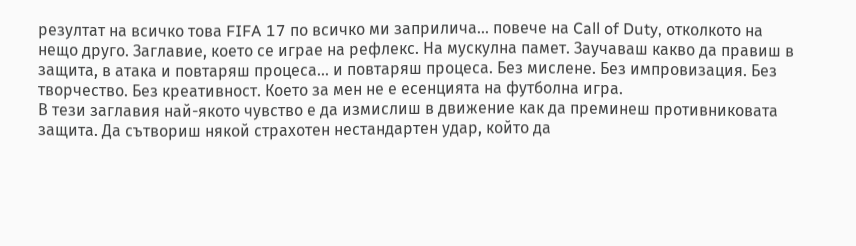резултат на всичко това FIFA 17 по всичко ми заприлича... повече на Call of Duty, отколкото на нещо друго. Заглавие, което се играе на рефлекс. На мускулна памет. Заучаваш какво да правиш в защита, в атака и повтаряш процеса... и повтаряш процеса. Без мислене. Без импровизация. Без творчество. Без креативност. Което за мен не е есенцията на футболна игра.
В тези заглавия най-якото чувство е да измислиш в движение как да преминеш противниковата защита. Да сътвориш някой страхотен нестандартен удар, който да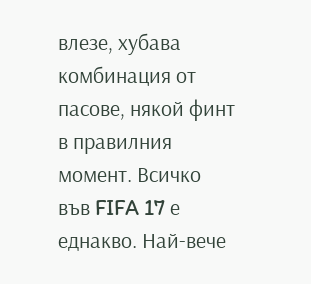влезе, хубава комбинация от пасове, някой финт в правилния момент. Всичко във FIFA 17 е еднакво. Най-вече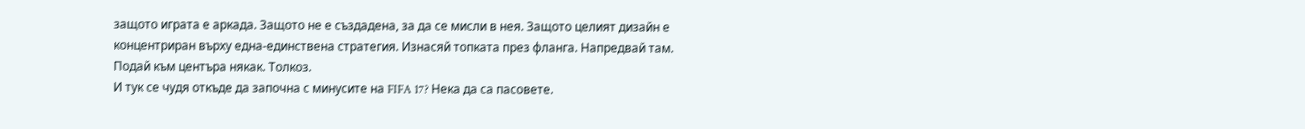защото играта е аркада. Защото не е създадена, за да се мисли в нея. Защото целият дизайн е концентриран върху една-единствена стратегия. Изнасяй топката през фланга. Напредвай там. Подай към центъра някак. Толкоз.
И тук се чудя откъде да започна с минусите на FIFA 17? Нека да са пасовете.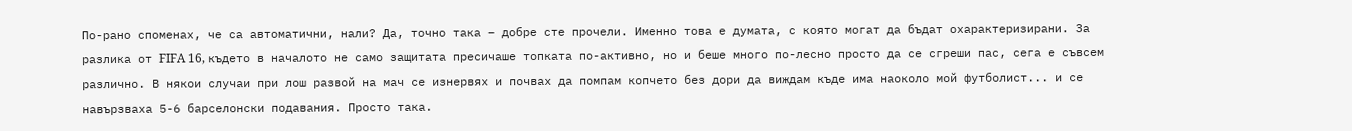По-рано споменах, че са автоматични, нали? Да, точно така – добре сте прочели. Именно това е думата, с която могат да бъдат охарактеризирани. За разлика от FIFA 16, където в началото не само защитата пресичаше топката по-активно, но и беше много по-лесно просто да се сгреши пас, сега е съвсем различно. В някои случаи при лош развой на мач се изнервях и почвах да помпам копчето без дори да виждам къде има наоколо мой футболист... и се навързваха 5-6 барселонски подавания. Просто така.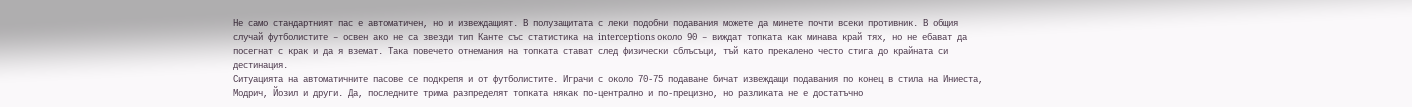Не само стандартният пас е автоматичен, но и извеждащият. В полузащитата с леки подобни подавания можете да минете почти всеки противник. В общия случай футболистите – освен ако не са звезди тип Канте със статистика на interceptions около 90 – виждат топката как минава край тях, но не ебават да посегнат с крак и да я вземат. Така повечето отнемания на топката стават след физически сблъсъци, тъй като прекалено често стига до крайната си дестинация.
Ситуацията на автоматичните пасове се подкрепя и от футболистите. Играчи с около 70-75 подаване бичат извеждащи подавания по конец в стила на Иниеста, Модрич, Йозил и други. Да, последните трима разпределят топката някак по-централно и по-прецизно, но разликата не е достатъчно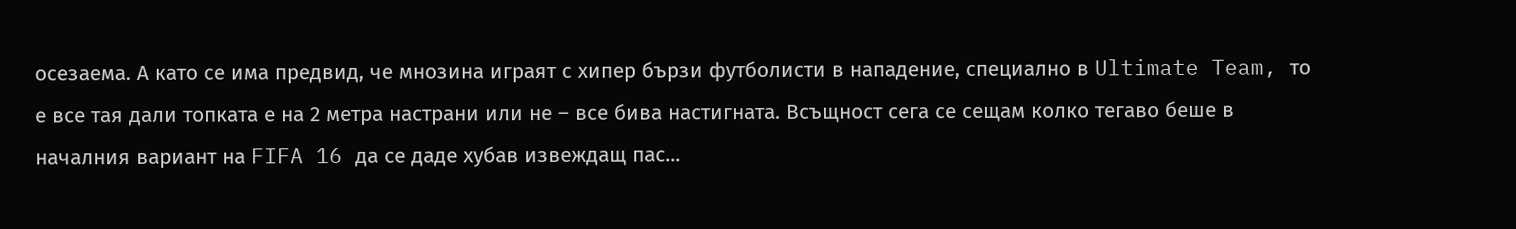осезаема. А като се има предвид, че мнозина играят с хипер бързи футболисти в нападение, специално в Ultimate Team, то е все тая дали топката е на 2 метра настрани или не – все бива настигната. Всъщност сега се сещам колко тегаво беше в началния вариант на FIFA 16 да се даде хубав извеждащ пас...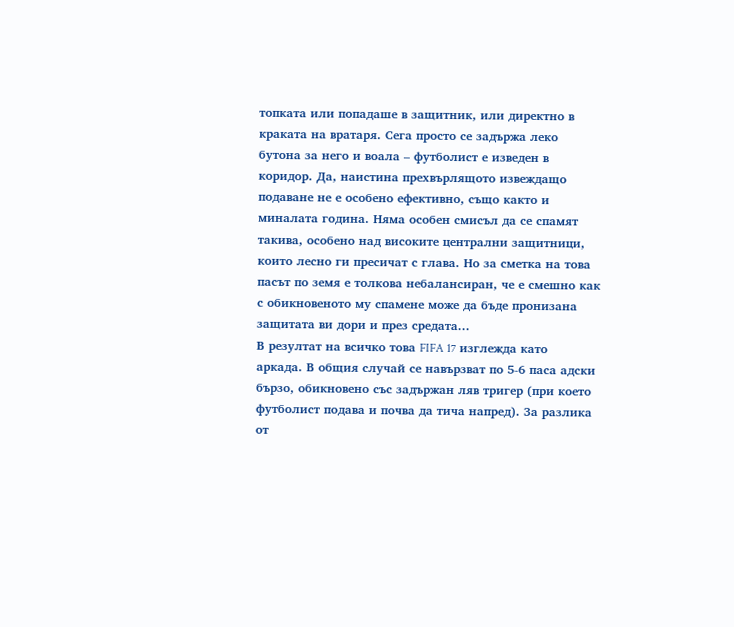топката или попадаше в защитник, или директно в краката на вратаря. Сега просто се задържа леко бутона за него и воала – футболист е изведен в коридор. Да, наистина прехвърлящото извеждащо подаване не е особено ефективно, също както и миналата година. Няма особен смисъл да се спамят такива, особено над високите централни защитници, които лесно ги пресичат с глава. Но за сметка на това пасът по земя е толкова небалансиран, че е смешно как с обикновеното му спамене може да бъде пронизана защитата ви дори и през средата...
В резултат на всичко това FIFA 17 изглежда като аркада. В общия случай се навързват по 5-6 паса адски бързо, обикновено със задържан ляв тригер (при което футболист подава и почва да тича напред). За разлика от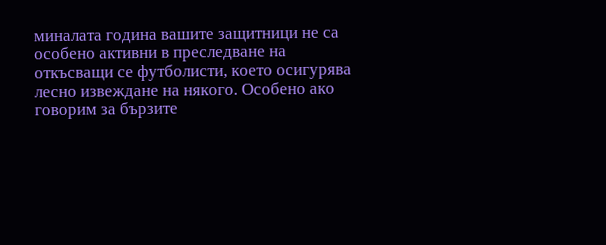миналата година вашите защитници не са особено активни в преследване на откъсващи се футболисти, което осигурява лесно извеждане на някого. Особено ако говорим за бързите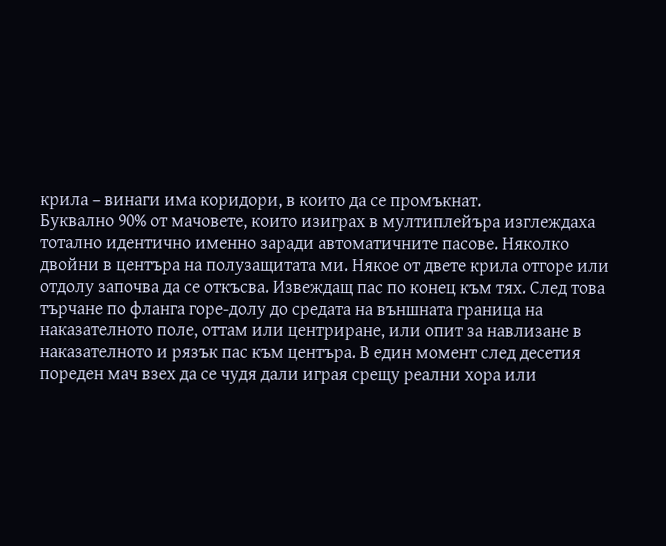крила – винаги има коридори, в които да се промъкнат.
Буквално 90% от мачовете, които изиграх в мултиплейъра изглеждаха тотално идентично именно заради автоматичните пасове. Няколко двойни в центъра на полузащитата ми. Някое от двете крила отгоре или отдолу започва да се откъсва. Извеждащ пас по конец към тях. След това търчане по фланга горе-долу до средата на външната граница на наказателното поле, оттам или центриране, или опит за навлизане в наказателното и рязък пас към центъра. В един момент след десетия пореден мач взех да се чудя дали играя срещу реални хора или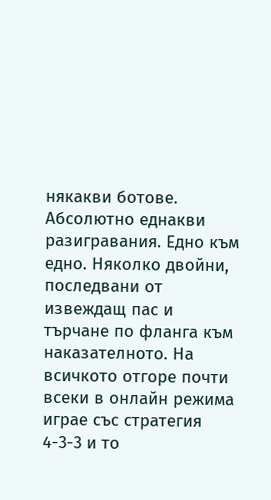някакви ботове. Абсолютно еднакви разигравания. Едно към едно. Няколко двойни, последвани от извеждащ пас и търчане по фланга към наказателното. На всичкото отгоре почти всеки в онлайн режима играе със стратегия 4-3-3 и то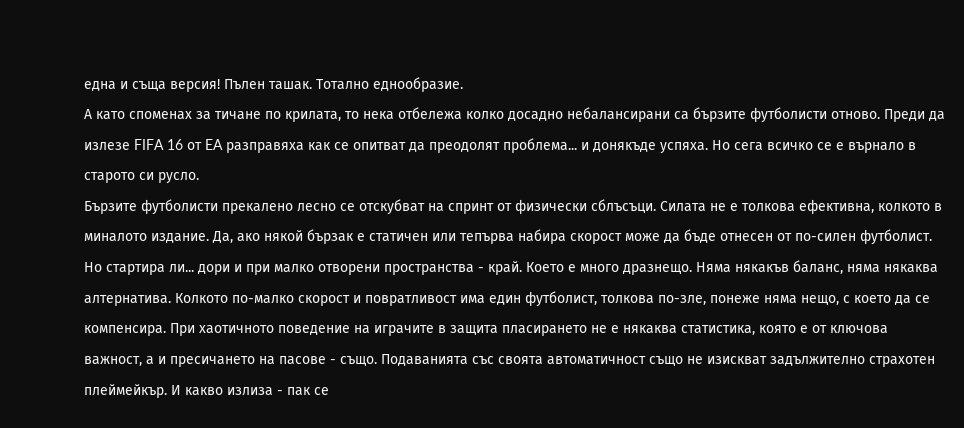една и съща версия! Пълен ташак. Тотално еднообразие.
А като споменах за тичане по крилата, то нека отбележа колко досадно небалансирани са бързите футболисти отново. Преди да излезе FIFA 16 от EA разправяха как се опитват да преодолят проблема... и донякъде успяха. Но сега всичко се е върнало в старото си русло.
Бързите футболисти прекалено лесно се отскубват на спринт от физически сблъсъци. Силата не е толкова ефективна, колкото в миналото издание. Да, ако някой бързак е статичен или тепърва набира скорост може да бъде отнесен от по-силен футболист. Но стартира ли... дори и при малко отворени пространства - край. Което е много дразнещо. Няма някакъв баланс, няма някаква алтернатива. Колкото по-малко скорост и повратливост има един футболист, толкова по-зле, понеже няма нещо, с което да се компенсира. При хаотичното поведение на играчите в защита пласирането не е някаква статистика, която е от ключова важност, а и пресичането на пасове - също. Подаванията със своята автоматичност също не изискват задължително страхотен плеймейкър. И какво излиза - пак се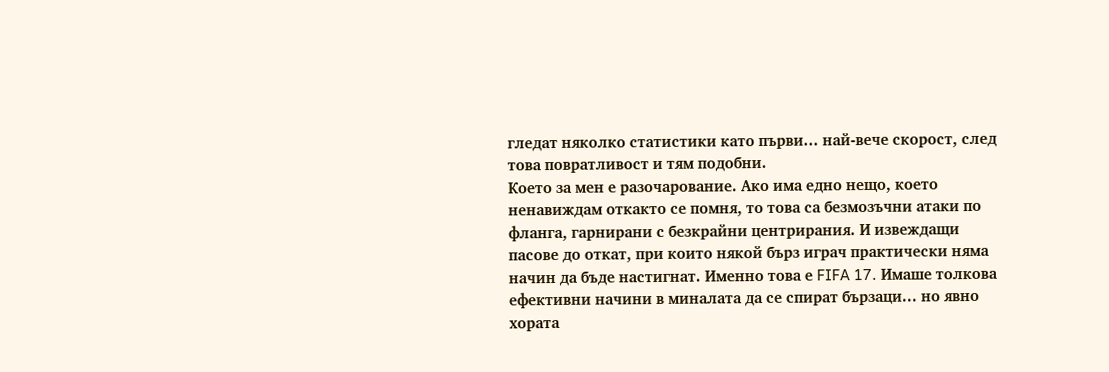гледат няколко статистики като първи... най-вече скорост, след това повратливост и тям подобни.
Което за мен е разочарование. Ако има едно нещо, което ненавиждам откакто се помня, то това са безмозъчни атаки по фланга, гарнирани с безкрайни центрирания. И извеждащи пасове до откат, при които някой бърз играч практически няма начин да бъде настигнат. Именно това е FIFA 17. Имаше толкова ефективни начини в миналата да се спират бързаци... но явно хората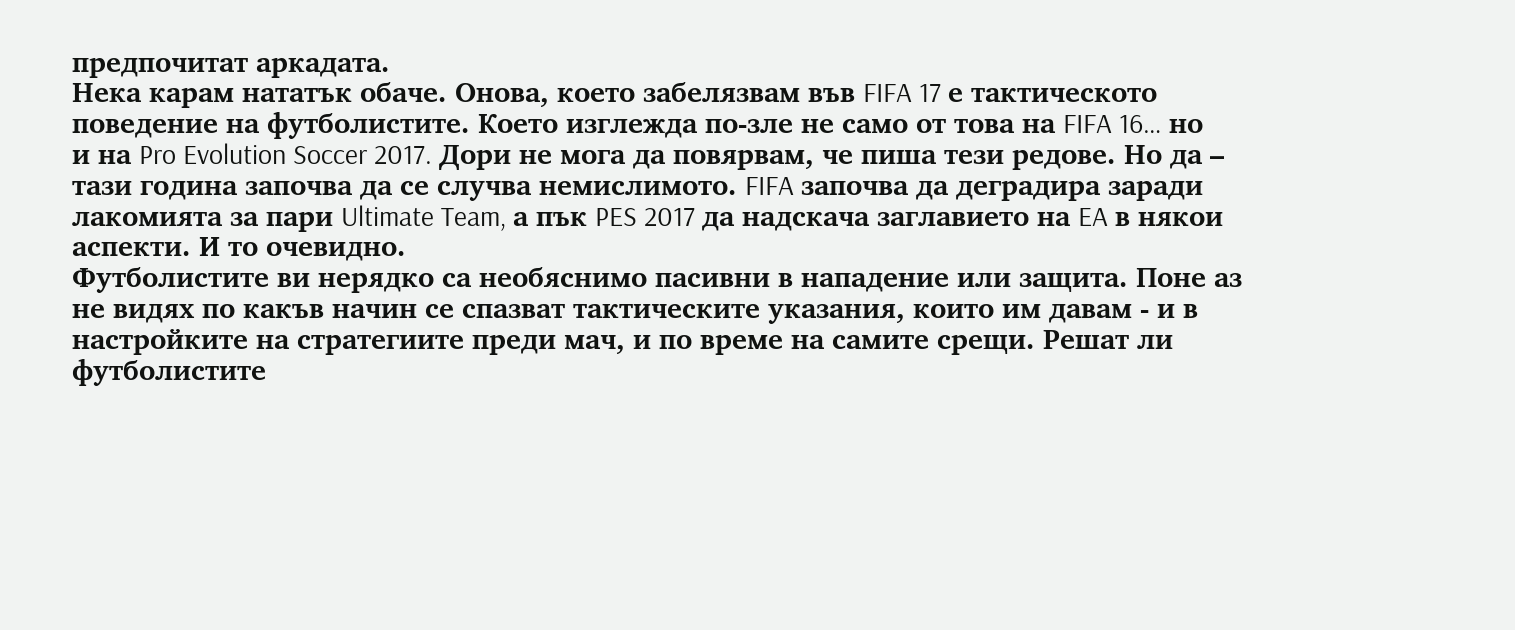предпочитат аркадата.
Нека карам нататък обаче. Онова, което забелязвам във FIFA 17 е тактическото поведение на футболистите. Което изглежда по-зле не само от това на FIFA 16… но и на Pro Evolution Soccer 2017. Дори не мога да повярвам, че пиша тези редове. Но да – тази година започва да се случва немислимото. FIFA започва да деградира заради лакомията за пари Ultimate Team, а пък PES 2017 да надскача заглавието на EA в някои аспекти. И то очевидно.
Футболистите ви нерядко са необяснимо пасивни в нападение или защита. Поне аз не видях по какъв начин се спазват тактическите указания, които им давам - и в настройките на стратегиите преди мач, и по време на самите срещи. Решат ли футболистите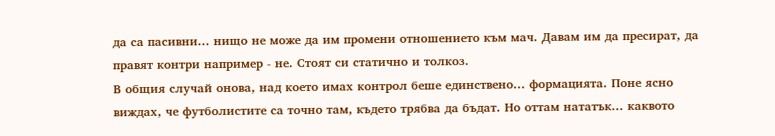да са пасивни... нищо не може да им промени отношението към мач. Давам им да пресират, да правят контри например - не. Стоят си статично и толкоз.
В общия случай онова, над което имах контрол беше единствено... формацията. Поне ясно виждах, че футболистите са точно там, където трябва да бъдат. Но оттам нататък... каквото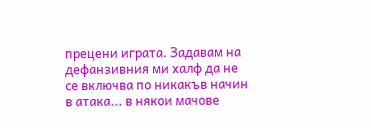прецени играта. Задавам на дефанзивния ми халф да не се включва по никакъв начин в атака... в някои мачове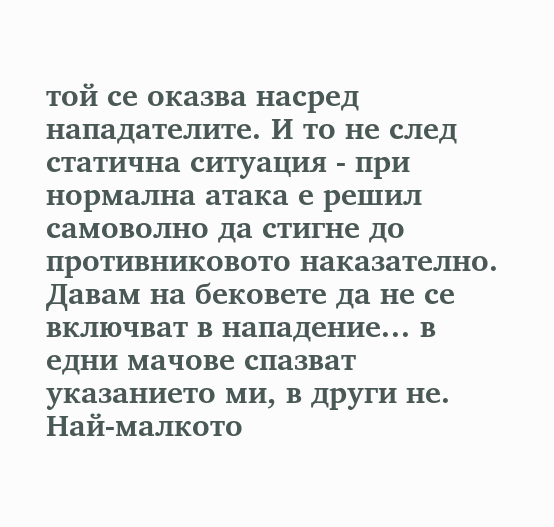той се оказва насред нападателите. И то не след статична ситуация - при нормална атака е решил самоволно да стигне до противниковото наказателно. Давам на бековете да не се включват в нападение... в едни мачове спазват указанието ми, в други не.
Най-малкото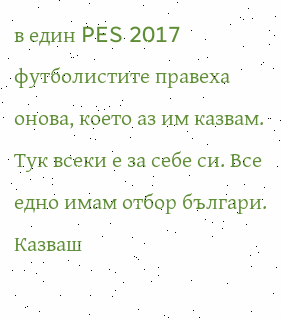в един PES 2017 футболистите правеха онова, което аз им казвам. Тук всеки е за себе си. Все едно имам отбор българи. Казваш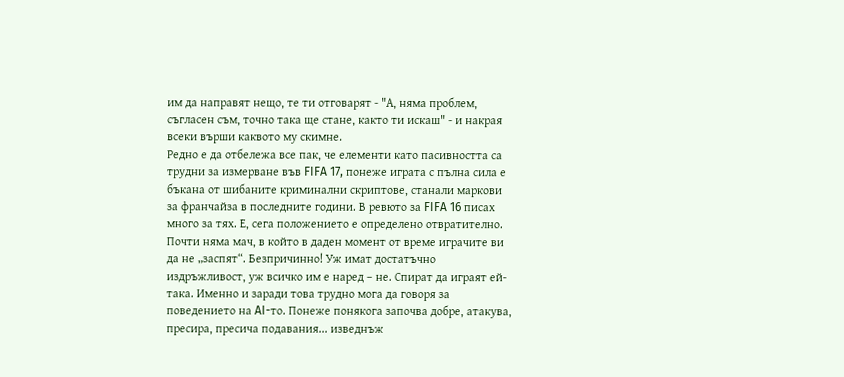им да направят нещо, те ти отговарят - "А, няма проблем, съгласен съм, точно така ще стане, както ти искаш" - и накрая всеки върши каквото му скимне.
Редно е да отбележа все пак, че елементи като пасивността са трудни за измерване във FIFA 17, понеже играта с пълна сила е бъкана от шибаните криминални скриптове, станали маркови за франчайза в последните години. В ревюто за FIFA 16 писах много за тях. Е, сега положението е определено отвратително. Почти няма мач, в който в даден момент от време играчите ви да не „заспят“. Безпричинно! Уж имат достатъчно издръжливост, уж всичко им е наред – не. Спират да играят ей-така. Именно и заради това трудно мога да говоря за поведението на AI-то. Понеже понякога започва добре, атакува, пресира, пресича подавания... изведнъж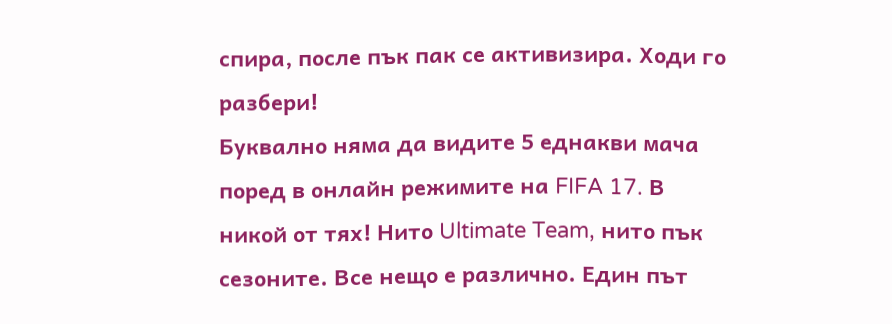спира, после пък пак се активизира. Ходи го разбери!
Буквално няма да видите 5 еднакви мача поред в онлайн режимите на FIFA 17. В никой от тях! Нито Ultimate Team, нито пък сезоните. Все нещо е различно. Един път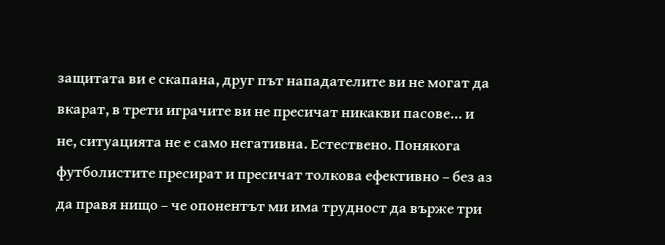защитата ви е скапана, друг път нападателите ви не могат да вкарат, в трети играчите ви не пресичат никакви пасове... и не, ситуацията не е само негативна. Естествено. Понякога футболистите пресират и пресичат толкова ефективно – без аз да правя нищо – че опонентът ми има трудност да върже три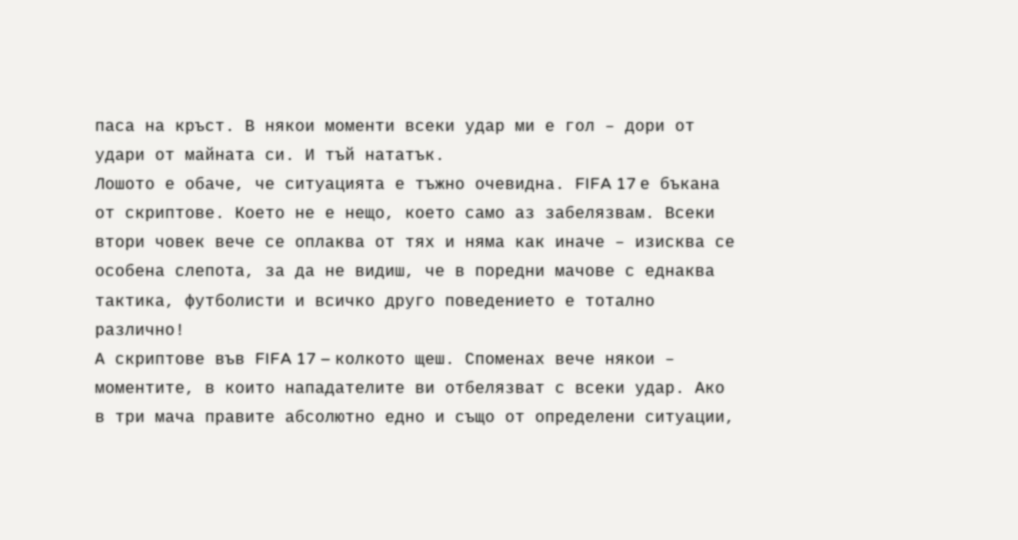паса на кръст. В някои моменти всеки удар ми е гол – дори от удари от майната си. И тъй нататък.
Лошото е обаче, че ситуацията е тъжно очевидна. FIFA 17 е бъкана от скриптове. Което не е нещо, което само аз забелязвам. Всеки втори човек вече се оплаква от тях и няма как иначе – изисква се особена слепота, за да не видиш, че в поредни мачове с еднаква тактика, футболисти и всичко друго поведението е тотално различно!
А скриптове във FIFA 17 – колкото щеш. Споменах вече някои – моментите, в които нападателите ви отбелязват с всеки удар. Ако в три мача правите абсолютно едно и също от определени ситуации,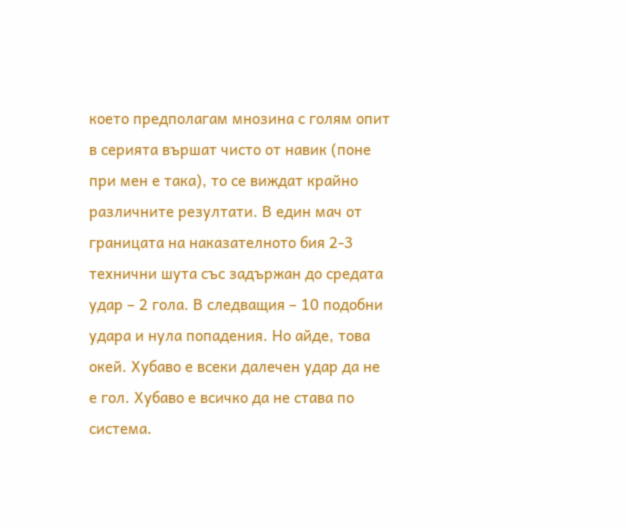което предполагам мнозина с голям опит в серията вършат чисто от навик (поне при мен е така), то се виждат крайно различните резултати. В един мач от границата на наказателното бия 2-3 технични шута със задържан до средата удар – 2 гола. В следващия – 10 подобни удара и нула попадения. Но айде, това окей. Хубаво е всеки далечен удар да не е гол. Хубаво е всичко да не става по система.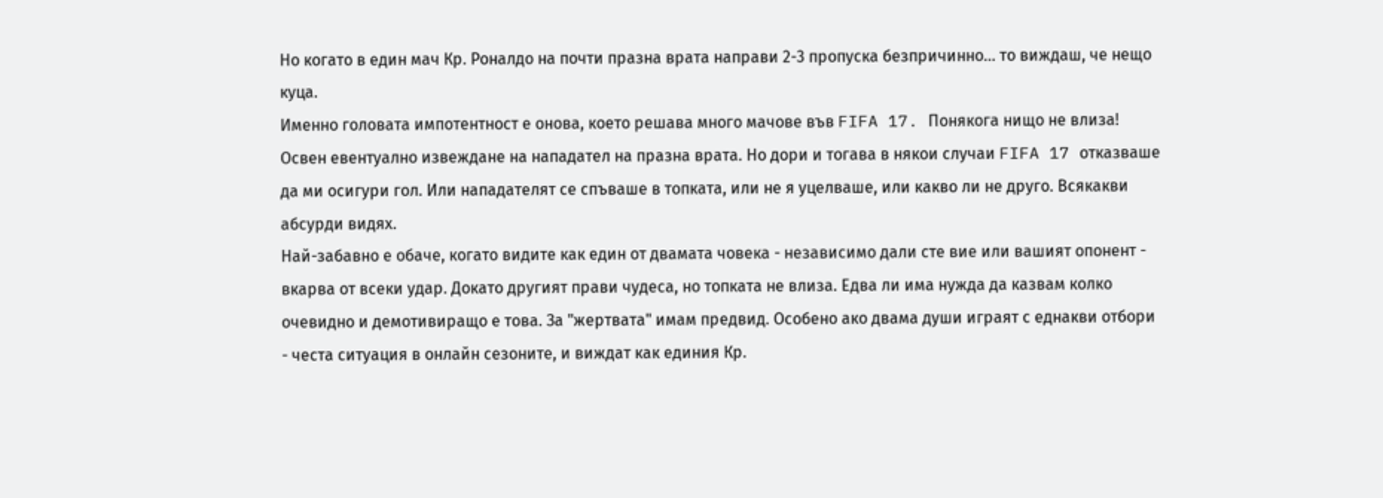Но когато в един мач Кр. Роналдо на почти празна врата направи 2-3 пропуска безпричинно... то виждаш, че нещо куца.
Именно головата импотентност е онова, което решава много мачове във FIFA 17. Понякога нищо не влиза! Освен евентуално извеждане на нападател на празна врата. Но дори и тогава в някои случаи FIFA 17 отказваше да ми осигури гол. Или нападателят се спъваше в топката, или не я уцелваше, или какво ли не друго. Всякакви абсурди видях.
Най-забавно е обаче, когато видите как един от двамата човека - независимо дали сте вие или вашият опонент - вкарва от всеки удар. Докато другият прави чудеса, но топката не влиза. Едва ли има нужда да казвам колко очевидно и демотивиращо е това. За "жертвата" имам предвид. Особено ако двама души играят с еднакви отбори - честа ситуация в онлайн сезоните, и виждат как единия Кр.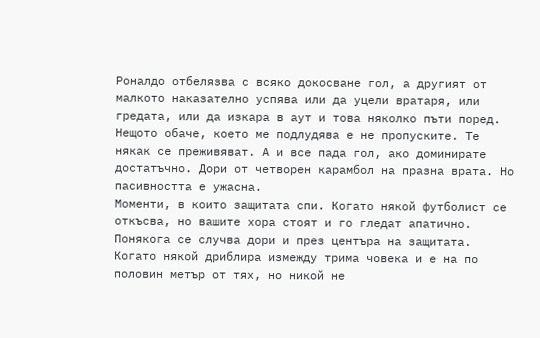Роналдо отбелязва с всяко докосване гол, а другият от малкото наказателно успява или да уцели вратаря, или гредата, или да изкара в аут и това няколко пъти поред.
Нещото обаче, което ме подлудява е не пропуските. Те някак се преживяват. А и все пада гол, ако доминирате достатъчно. Дори от четворен карамбол на празна врата. Но пасивността е ужасна.
Моменти, в които защитата спи. Когато някой футболист се откъсва, но вашите хора стоят и го гледат апатично. Понякога се случва дори и през центъра на защитата. Когато някой дриблира измежду трима човека и е на по половин метър от тях, но никой не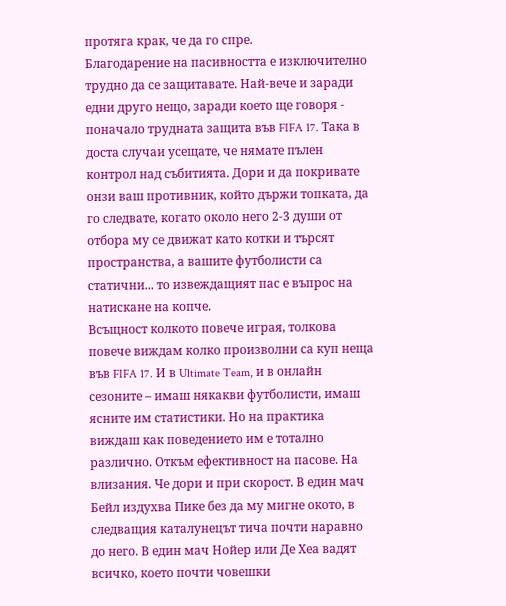протяга крак, че да го спре.
Благодарение на пасивността е изключително трудно да се защитавате. Най-вече и заради едни друго нещо, заради което ще говоря - поначало трудната защита във FIFA 17. Така в доста случаи усещате, че нямате пълен контрол над събитията. Дори и да покривате онзи ваш противник, който държи топката, да го следвате, когато около него 2-3 души от отбора му се движат като котки и търсят пространства, а вашите футболисти са статични... то извеждащият пас е въпрос на натискане на копче.
Всъщност колкото повече играя, толкова повече виждам колко произволни са куп неща във FIFA 17. И в Ultimate Team, и в онлайн сезоните – имаш някакви футболисти, имаш ясните им статистики. Но на практика виждаш как поведението им е тотално различно. Откъм ефективност на пасове. На влизания. Че дори и при скорост. В един мач Бейл издухва Пике без да му мигне окото, в следващия каталунецът тича почти наравно до него. В един мач Нойер или Де Хеа вадят всичко, което почти човешки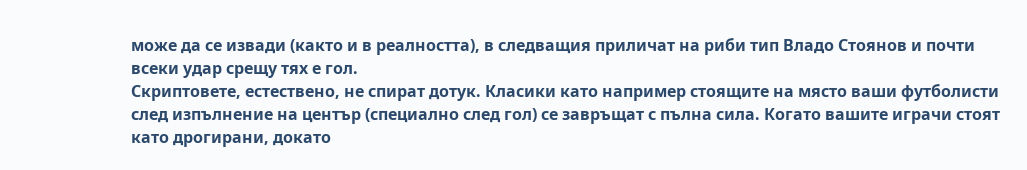може да се извади (както и в реалността), в следващия приличат на риби тип Владо Стоянов и почти всеки удар срещу тях е гол.
Скриптовете, естествено, не спират дотук. Класики като например стоящите на място ваши футболисти след изпълнение на център (специално след гол) се завръщат с пълна сила. Когато вашите играчи стоят като дрогирани, докато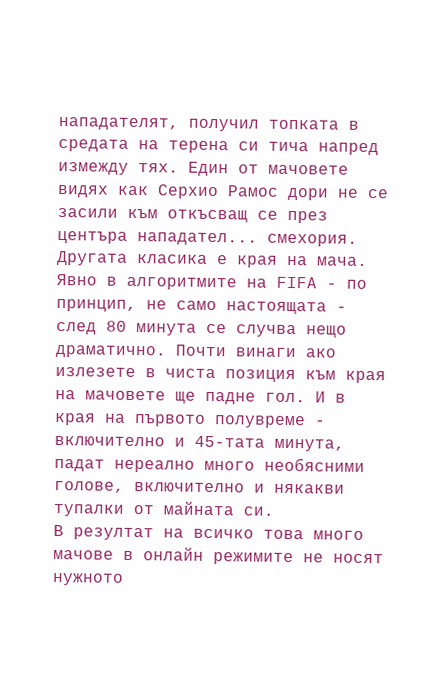нападателят, получил топката в средата на терена си тича напред измежду тях. Един от мачовете видях как Серхио Рамос дори не се засили към откъсващ се през центъра нападател... смехория.
Другата класика е края на мача. Явно в алгоритмите на FIFA - по принцип, не само настоящата - след 80 минута се случва нещо драматично. Почти винаги ако излезете в чиста позиция към края на мачовете ще падне гол. И в края на първото полувреме - включително и 45-тата минута, падат нереално много необясними голове, включително и някакви тупалки от майната си.
В резултат на всичко това много мачове в онлайн режимите не носят нужното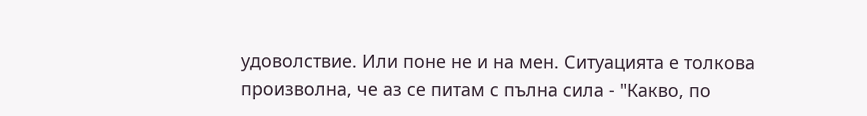удоволствие. Или поне не и на мен. Ситуацията е толкова произволна, че аз се питам с пълна сила - "Какво, по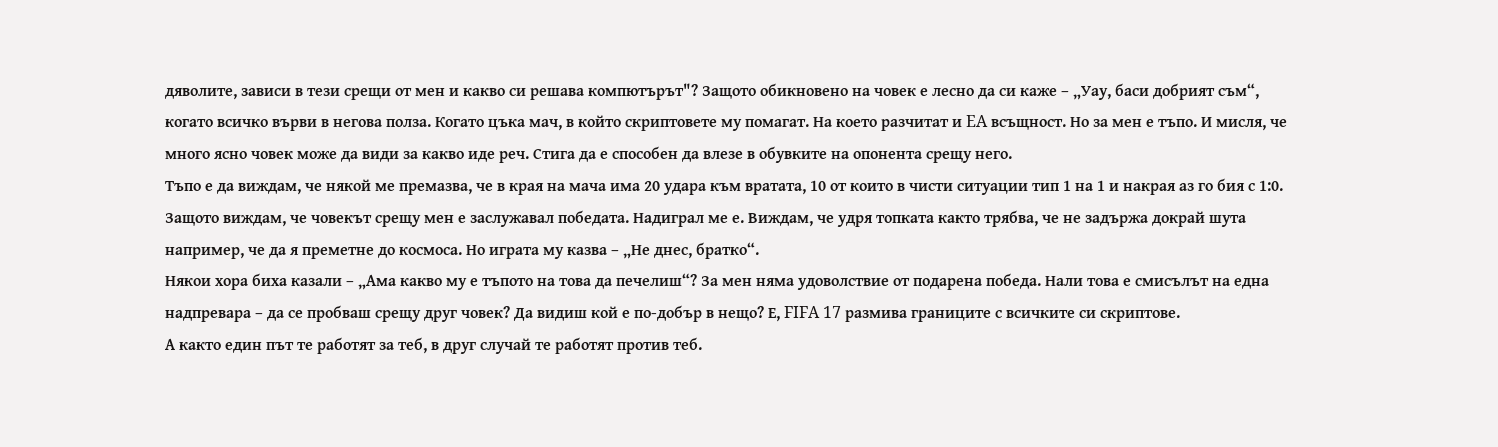дяволите, зависи в тези срещи от мен и какво си решава компютърът"? Защото обикновено на човек е лесно да си каже – „Уау, баси добрият съм“, когато всичко върви в негова полза. Когато цъка мач, в който скриптовете му помагат. На което разчитат и EA всъщност. Но за мен е тъпо. И мисля, че много ясно човек може да види за какво иде реч. Стига да е способен да влезе в обувките на опонента срещу него.
Тъпо е да виждам, че някой ме премазва, че в края на мача има 20 удара към вратата, 10 от които в чисти ситуации тип 1 на 1 и накрая аз го бия с 1:0. Защото виждам, че човекът срещу мен е заслужавал победата. Надиграл ме е. Виждам, че удря топката както трябва, че не задържа докрай шута например, че да я преметне до космоса. Но играта му казва – „Не днес, братко“.
Някои хора биха казали – „Ама какво му е тъпото на това да печелиш“? За мен няма удоволствие от подарена победа. Нали това е смисълът на една надпревара – да се пробваш срещу друг човек? Да видиш кой е по-добър в нещо? Е, FIFA 17 размива границите с всичките си скриптове.
А както един път те работят за теб, в друг случай те работят против теб.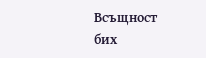Всъщност бих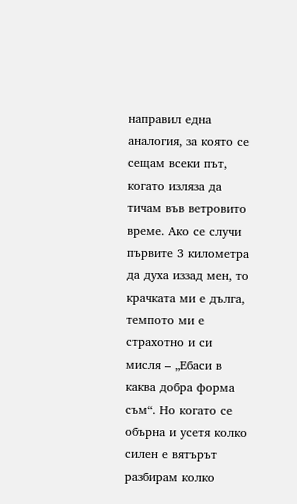направил една аналогия, за която се сещам всеки път, когато изляза да тичам във ветровито време. Ако се случи първите 3 километра да духа иззад мен, то крачката ми е дълга, темпото ми е страхотно и си мисля – „Ебаси в каква добра форма съм“. Но когато се обърна и усетя колко силен е вятърът разбирам колко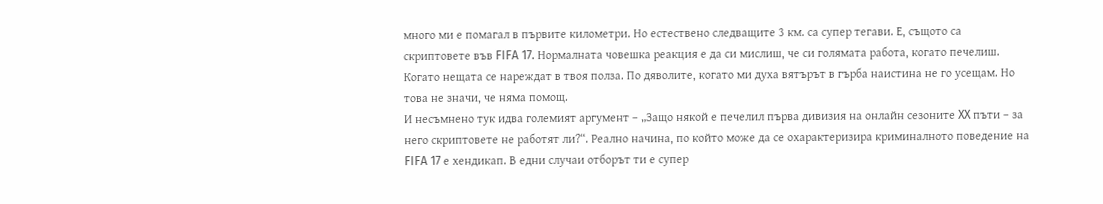много ми е помагал в първите километри. Но естествено следващите 3 км. са супер тегави. Е, същото са скриптовете във FIFA 17. Нормалната човешка реакция е да си мислиш, че си голямата работа, когато печелиш. Когато нещата се нареждат в твоя полза. По дяволите, когато ми духа вятърът в гърба наистина не го усещам. Но това не значи, че няма помощ.
И несъмнено тук идва големият аргумент – „Защо някой е печелил първа дивизия на онлайн сезоните XX пъти – за него скриптовете не работят ли?“. Реално начина, по който може да се охарактеризира криминалното поведение на FIFA 17 е хендикап. В едни случаи отборът ти е супер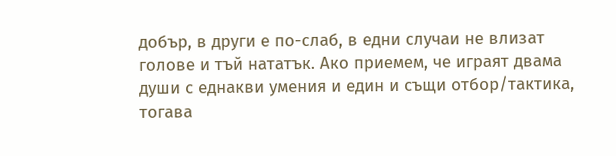добър, в други е по-слаб, в едни случаи не влизат голове и тъй нататък. Ако приемем, че играят двама души с еднакви умения и един и същи отбор/тактика, тогава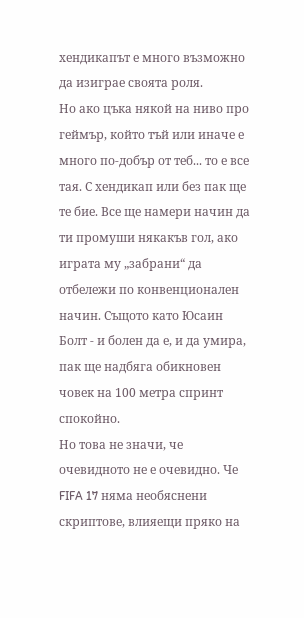хендикапът е много възможно да изиграе своята роля.
Но ако цъка някой на ниво про геймър, който тъй или иначе е много по-добър от теб... то е все тая. С хендикап или без пак ще те бие. Все ще намери начин да ти промуши някакъв гол, ако играта му „забрани“ да отбележи по конвенционален начин. Същото като Юсаин Болт - и болен да е, и да умира, пак ще надбяга обикновен човек на 100 метра спринт спокойно.
Но това не значи, че очевидното не е очевидно. Че FIFA 17 няма необяснени скриптове, влияещи пряко на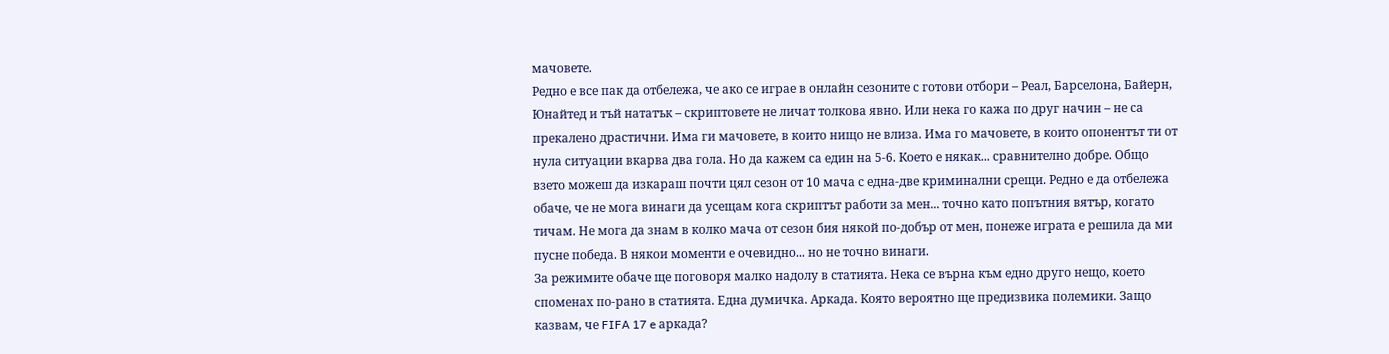мачовете.
Редно е все пак да отбележа, че ако се играе в онлайн сезоните с готови отбори – Реал, Барселона, Байерн, Юнайтед и тъй нататък – скриптовете не личат толкова явно. Или нека го кажа по друг начин – не са прекалено драстични. Има ги мачовете, в които нищо не влиза. Има го мачовете, в които опонентът ти от нула ситуации вкарва два гола. Но да кажем са един на 5-6. Което е някак... сравнително добре. Общо взето можеш да изкараш почти цял сезон от 10 мача с една-две криминални срещи. Редно е да отбележа обаче, че не мога винаги да усещам кога скриптът работи за мен... точно като попътния вятър, когато тичам. Не мога да знам в колко мача от сезон бия някой по-добър от мен, понеже играта е решила да ми пусне победа. В някои моменти е очевидно... но не точно винаги.
За режимите обаче ще поговоря малко надолу в статията. Нека се върна към едно друго нещо, което споменах по-рано в статията. Една думичка. Аркада. Която вероятно ще предизвика полемики. Защо казвам, че FIFA 17 e аркада?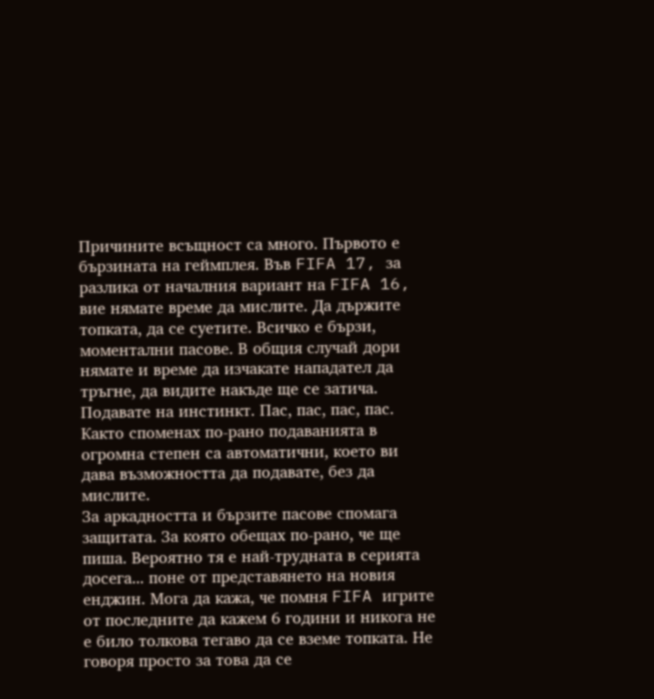Причините всъщност са много. Първото е бързината на геймплея. Във FIFA 17, за разлика от началния вариант на FIFA 16, вие нямате време да мислите. Да държите топката, да се суетите. Всичко е бързи, моментални пасове. В общия случай дори нямате и време да изчакате нападател да тръгне, да видите накъде ще се затича. Подавате на инстинкт. Пас, пас, пас, пас. Както споменах по-рано подаванията в огромна степен са автоматични, което ви дава възможността да подавате, без да мислите.
За аркадността и бързите пасове спомага защитата. За която обещах по-рано, че ще пиша. Вероятно тя е най-трудната в серията досега... поне от представянето на новия енджин. Мога да кажа, че помня FIFA игрите от последните да кажем 6 години и никога не е било толкова тегаво да се вземе топката. Не говоря просто за това да се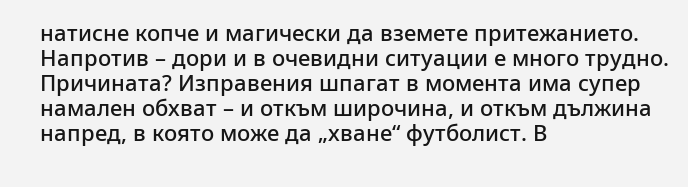натисне копче и магически да вземете притежанието. Напротив – дори и в очевидни ситуации е много трудно.
Причината? Изправения шпагат в момента има супер намален обхват – и откъм широчина, и откъм дължина напред, в която може да „хване“ футболист. В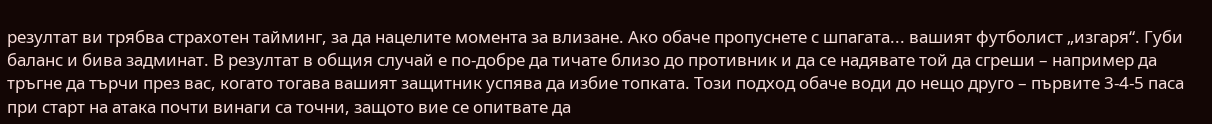резултат ви трябва страхотен тайминг, за да нацелите момента за влизане. Ако обаче пропуснете с шпагата... вашият футболист „изгаря“. Губи баланс и бива задминат. В резултат в общия случай е по-добре да тичате близо до противник и да се надявате той да сгреши – например да тръгне да търчи през вас, когато тогава вашият защитник успява да избие топката. Този подход обаче води до нещо друго – първите 3-4-5 паса при старт на атака почти винаги са точни, защото вие се опитвате да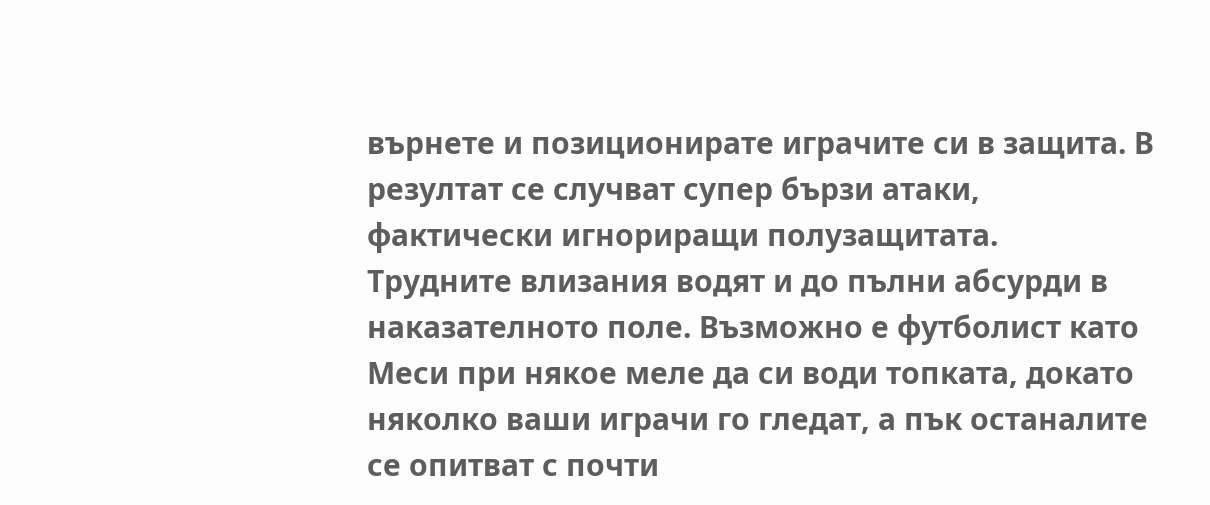върнете и позиционирате играчите си в защита. В резултат се случват супер бързи атаки, фактически игнориращи полузащитата.
Трудните влизания водят и до пълни абсурди в наказателното поле. Възможно е футболист като Меси при някое меле да си води топката, докато няколко ваши играчи го гледат, а пък останалите се опитват с почти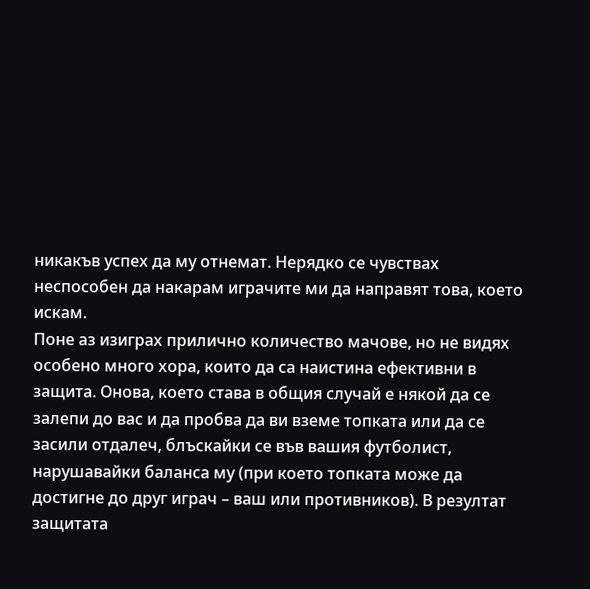никакъв успех да му отнемат. Нерядко се чувствах неспособен да накарам играчите ми да направят това, което искам.
Поне аз изиграх прилично количество мачове, но не видях особено много хора, които да са наистина ефективни в защита. Онова, което става в общия случай е някой да се залепи до вас и да пробва да ви вземе топката или да се засили отдалеч, блъскайки се във вашия футболист, нарушавайки баланса му (при което топката може да достигне до друг играч – ваш или противников). В резултат защитата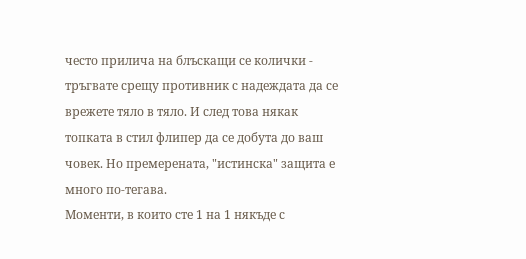често прилича на блъскащи се колички - тръгвате срещу противник с надеждата да се врежете тяло в тяло. И след това някак топката в стил флипер да се добута до ваш човек. Но премерената, "истинска" защита е много по-тегава.
Моменти, в които сте 1 на 1 някъде с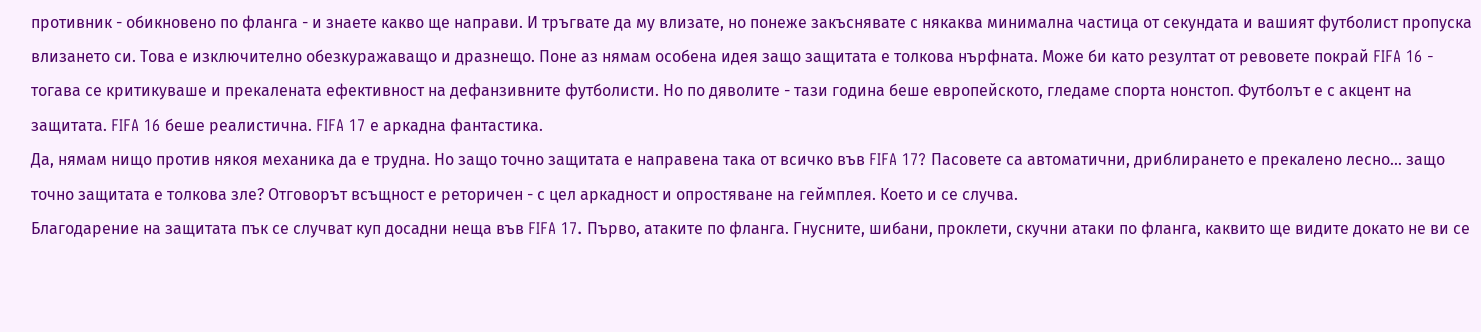противник - обикновено по фланга - и знаете какво ще направи. И тръгвате да му влизате, но понеже закъснявате с някаква минимална частица от секундата и вашият футболист пропуска влизането си. Това е изключително обезкуражаващо и дразнещо. Поне аз нямам особена идея защо защитата е толкова нърфната. Може би като резултат от ревовете покрай FIFA 16 - тогава се критикуваше и прекалената ефективност на дефанзивните футболисти. Но по дяволите - тази година беше европейското, гледаме спорта нонстоп. Футболът е с акцент на защитата. FIFA 16 беше реалистична. FIFA 17 е аркадна фантастика.
Да, нямам нищо против някоя механика да е трудна. Но защо точно защитата е направена така от всичко във FIFA 17? Пасовете са автоматични, дриблирането е прекалено лесно... защо точно защитата е толкова зле? Отговорът всъщност е реторичен - с цел аркадност и опростяване на геймплея. Което и се случва.
Благодарение на защитата пък се случват куп досадни неща във FIFA 17. Първо, атаките по фланга. Гнусните, шибани, проклети, скучни атаки по фланга, каквито ще видите докато не ви се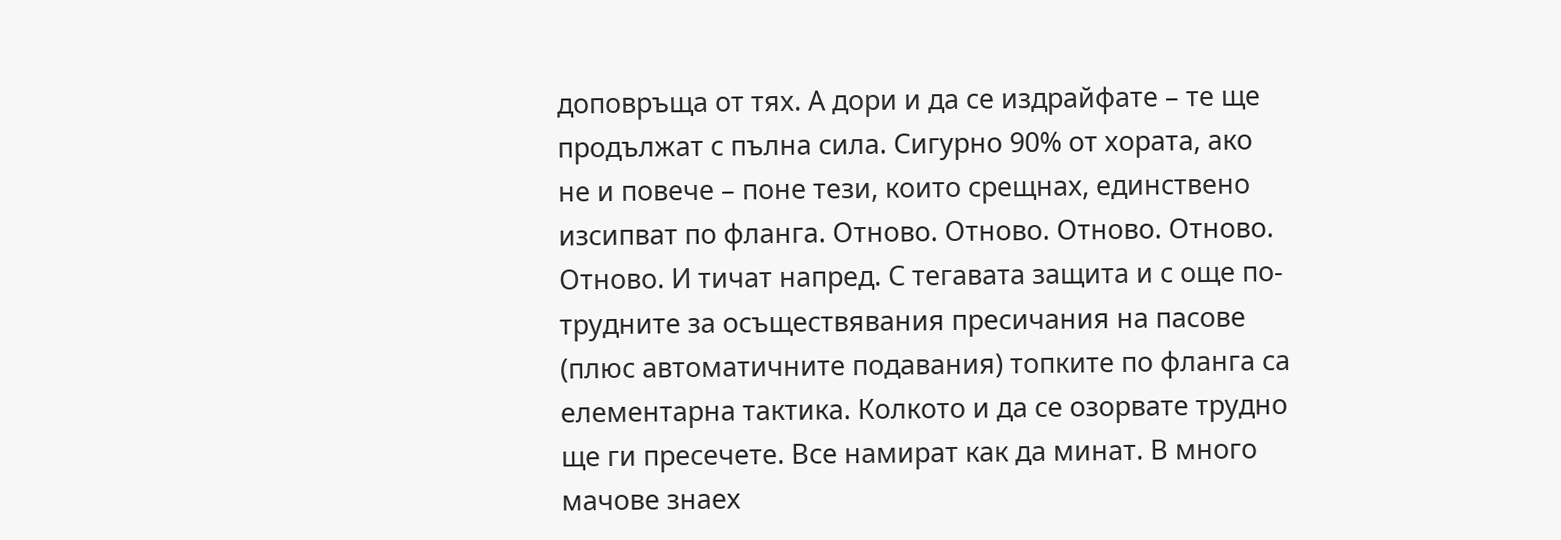доповръща от тях. А дори и да се издрайфате – те ще продължат с пълна сила. Сигурно 90% от хората, ако не и повече – поне тези, които срещнах, единствено изсипват по фланга. Отново. Отново. Отново. Отново. Отново. И тичат напред. С тегавата защита и с още по-трудните за осъществявания пресичания на пасове (плюс автоматичните подавания) топките по фланга са елементарна тактика. Колкото и да се озорвате трудно ще ги пресечете. Все намират как да минат. В много мачове знаех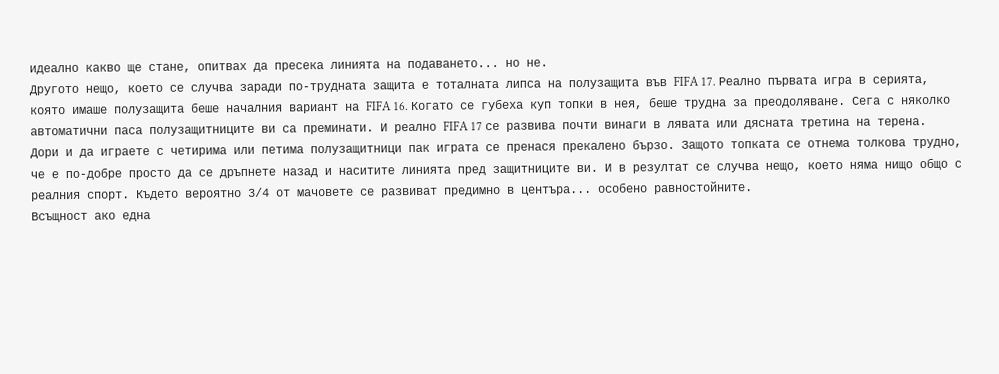идеално какво ще стане, опитвах да пресека линията на подаването... но не.
Другото нещо, което се случва заради по-трудната защита е тоталната липса на полузащита във FIFA 17. Реално първата игра в серията, която имаше полузащита беше началния вариант на FIFA 16. Когато се губеха куп топки в нея, беше трудна за преодоляване. Сега с няколко автоматични паса полузащитниците ви са преминати. И реално FIFA 17 се развива почти винаги в лявата или дясната третина на терена. Дори и да играете с четирима или петима полузащитници пак играта се пренася прекалено бързо. Защото топката се отнема толкова трудно, че е по-добре просто да се дръпнете назад и наситите линията пред защитниците ви. И в резултат се случва нещо, което няма нищо общо с реалния спорт. Където вероятно 3/4 от мачовете се развиват предимно в центъра... особено равностойните.
Всъщност ако една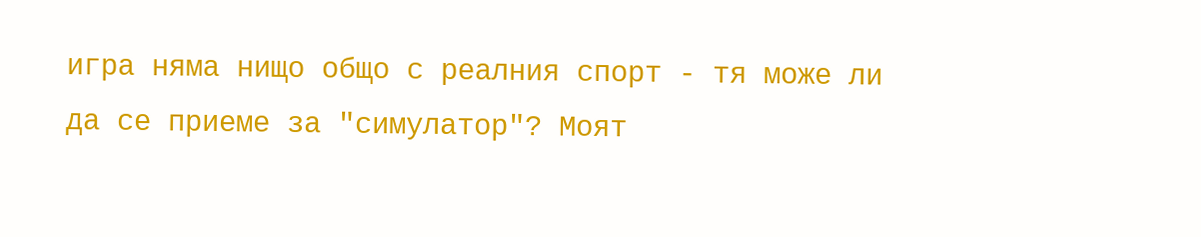игра няма нищо общо с реалния спорт - тя може ли да се приеме за "симулатор"? Моят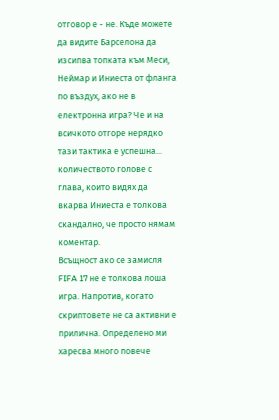отговор е - не. Къде можете да видите Барселона да изсипва топката към Меси, Неймар и Иниеста от фланга по въздух, ако не в електронна игра? Че и на всичкото отгоре нерядко тази тактика е успешна... количеството голове с глава, които видях да вкарва Иниеста е толкова скандално, че просто нямам коментар.
Всъщност ако се замисля FIFA 17 не е толкова лоша игра. Напротив, когато скриптовете не са активни е прилична. Определено ми харесва много повече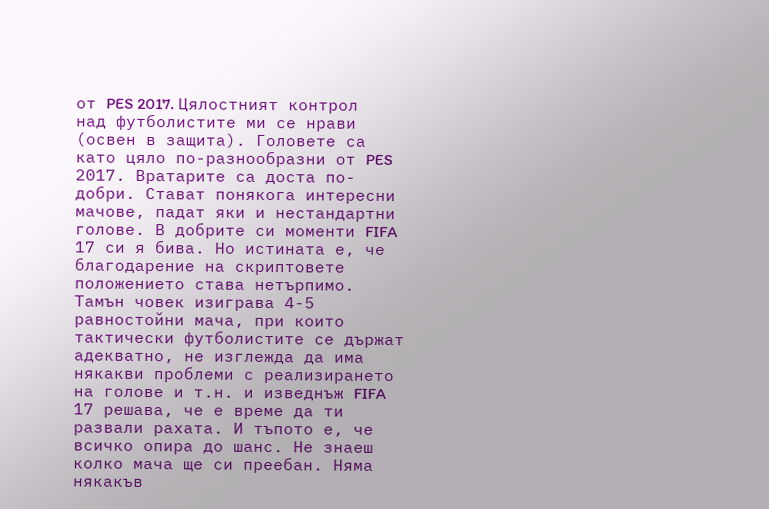от PES 2017. Цялостният контрол над футболистите ми се нрави (освен в защита). Головете са като цяло по-разнообразни от PES 2017. Вратарите са доста по-добри. Стават понякога интересни мачове, падат яки и нестандартни голове. В добрите си моменти FIFA 17 си я бива. Но истината е, че благодарение на скриптовете положението става нетърпимо.
Тамън човек изиграва 4-5 равностойни мача, при които тактически футболистите се държат адекватно, не изглежда да има някакви проблеми с реализирането на голове и т.н. и изведнъж FIFA 17 решава, че е време да ти развали рахата. И тъпото е, че всичко опира до шанс. Не знаеш колко мача ще си преебан. Няма някакъв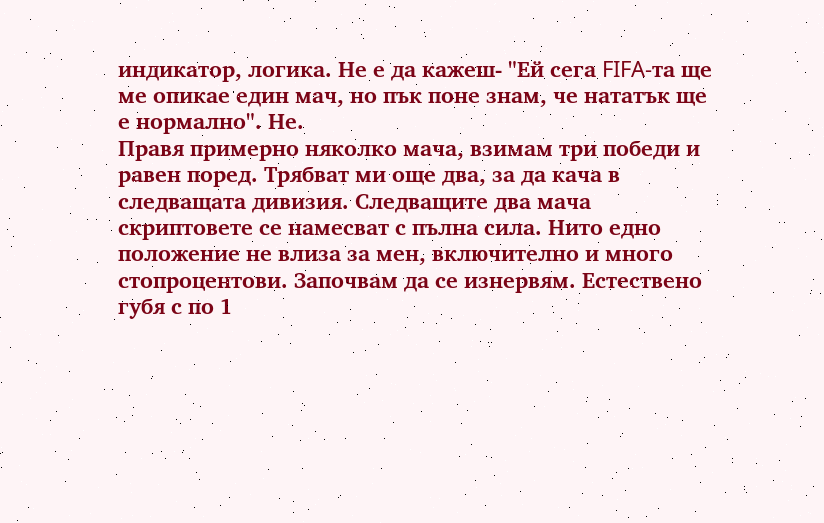индикатор, логика. Не е да кажеш- "Ей сега FIFA-та ще ме опикае един мач, но пък поне знам, че нататък ще е нормално". Не.
Правя примерно няколко мача, взимам три победи и равен поред. Трябват ми още два, за да кача в следващата дивизия. Следващите два мача скриптовете се намесват с пълна сила. Нито едно положение не влиза за мен, включително и много стопроцентови. Започвам да се изнервям. Естествено губя с по 1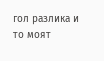гол разлика и то моят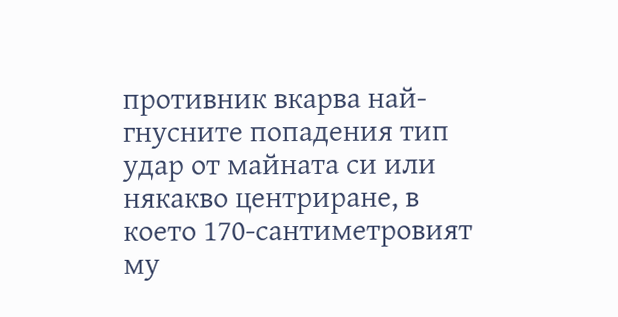противник вкарва най-гнусните попадения тип удар от майната си или някакво центриране, в което 170-сантиметровият му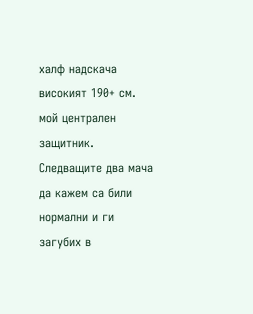халф надскача високият 190+ см. мой централен защитник. Следващите два мача да кажем са били нормални и ги загубих в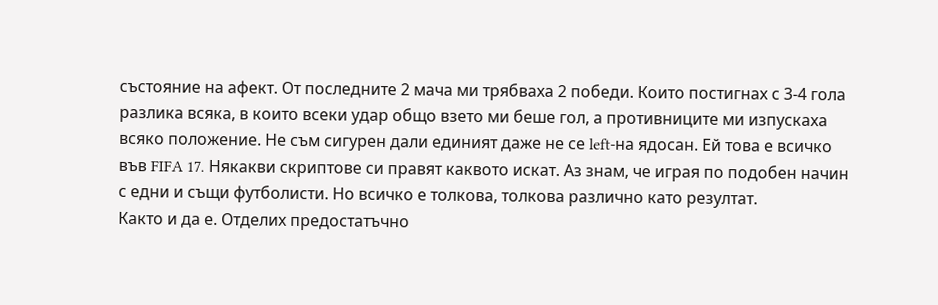състояние на афект. От последните 2 мача ми трябваха 2 победи. Които постигнах с 3-4 гола разлика всяка, в които всеки удар общо взето ми беше гол, а противниците ми изпускаха всяко положение. Не съм сигурен дали единият даже не се left-на ядосан. Ей това е всичко във FIFA 17. Някакви скриптове си правят каквото искат. Аз знам, че играя по подобен начин с едни и същи футболисти. Но всичко е толкова, толкова различно като резултат.
Както и да е. Отделих предостатъчно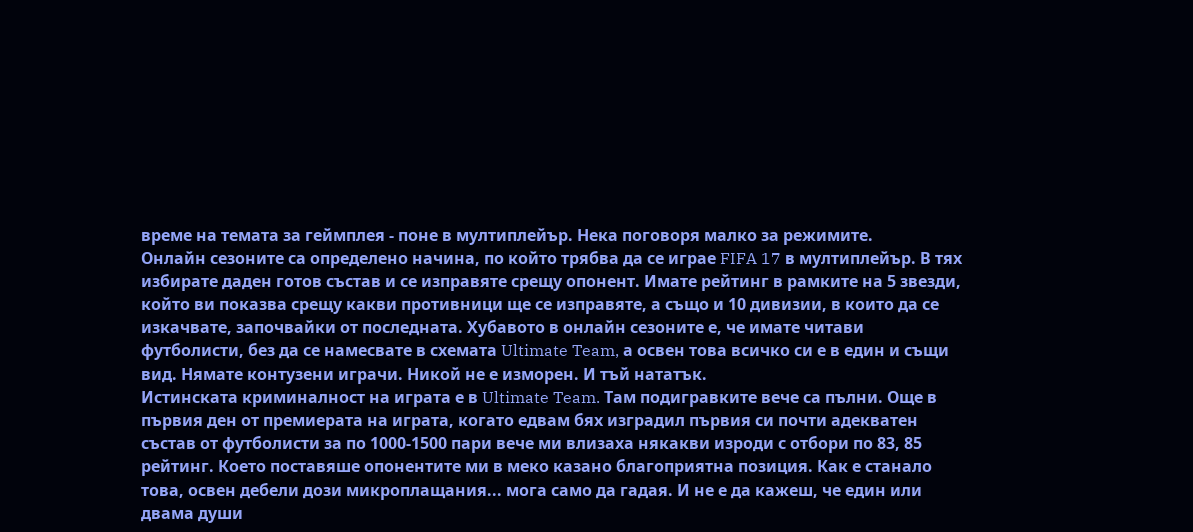време на темата за геймплея - поне в мултиплейър. Нека поговоря малко за режимите.
Онлайн сезоните са определено начина, по който трябва да се играе FIFA 17 в мултиплейър. В тях избирате даден готов състав и се изправяте срещу опонент. Имате рейтинг в рамките на 5 звезди, който ви показва срещу какви противници ще се изправяте, а също и 10 дивизии, в които да се изкачвате, започвайки от последната. Хубавото в онлайн сезоните е, че имате читави футболисти, без да се намесвате в схемата Ultimate Team, а освен това всичко си е в един и същи вид. Нямате контузени играчи. Никой не е изморен. И тъй нататък.
Истинската криминалност на играта е в Ultimate Team. Там подигравките вече са пълни. Още в първия ден от премиерата на играта, когато едвам бях изградил първия си почти адекватен състав от футболисти за по 1000-1500 пари вече ми влизаха някакви изроди с отбори по 83, 85 рейтинг. Което поставяше опонентите ми в меко казано благоприятна позиция. Как е станало това, освен дебели дози микроплащания... мога само да гадая. И не е да кажеш, че един или двама души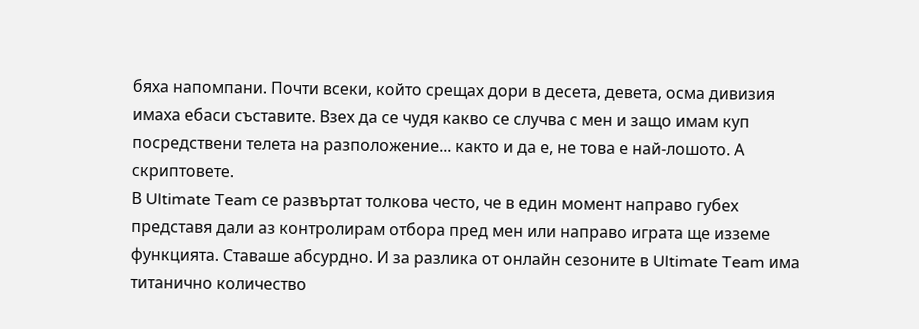бяха напомпани. Почти всеки, който срещах дори в десета, девета, осма дивизия имаха ебаси съставите. Взех да се чудя какво се случва с мен и защо имам куп посредствени телета на разположение... както и да е, не това е най-лошото. А скриптовете.
В Ultimate Team се развъртат толкова често, че в един момент направо губех представя дали аз контролирам отбора пред мен или направо играта ще изземе функцията. Ставаше абсурдно. И за разлика от онлайн сезоните в Ultimate Team има титанично количество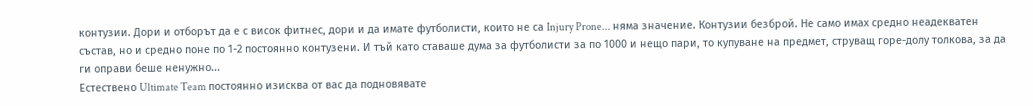контузии. Дори и отборът да е с висок фитнес, дори и да имате футболисти, които не са Injury Prone... няма значение. Контузии безброй. Не само имах средно неадекватен състав, но и средно поне по 1-2 постоянно контузени. И тъй като ставаше дума за футболисти за по 1000 и нещо пари, то купуване на предмет, струващ горе-долу толкова, за да ги оправи беше ненужно...
Естествено Ultimate Team постоянно изисква от вас да подновявате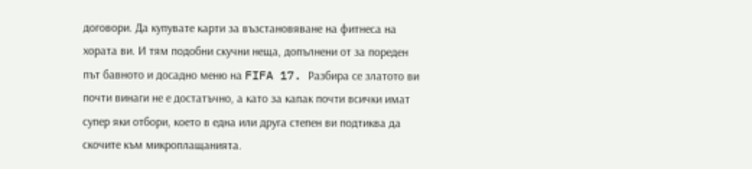договори. Да купувате карти за възстановяване на фитнеса на хората ви. И тям подобни скучни неща, допълнени от за пореден път бавното и досадно меню на FIFA 17. Разбира се златото ви почти винаги не е достатъчно, а като за капак почти всички имат супер яки отбори, което в една или друга степен ви подтиква да скочите към микроплащанията.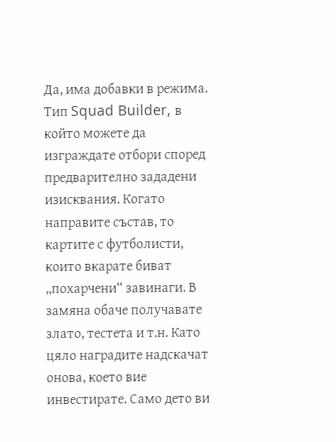Да, има добавки в режима. Тип Squad Builder, в който можете да изграждате отбори според предварително зададени изисквания. Когато направите състав, то картите с футболисти, които вкарате биват „похарчени“ завинаги. В замяна обаче получавате злато, тестета и т.н. Като цяло наградите надскачат онова, което вие инвестирате. Само дето ви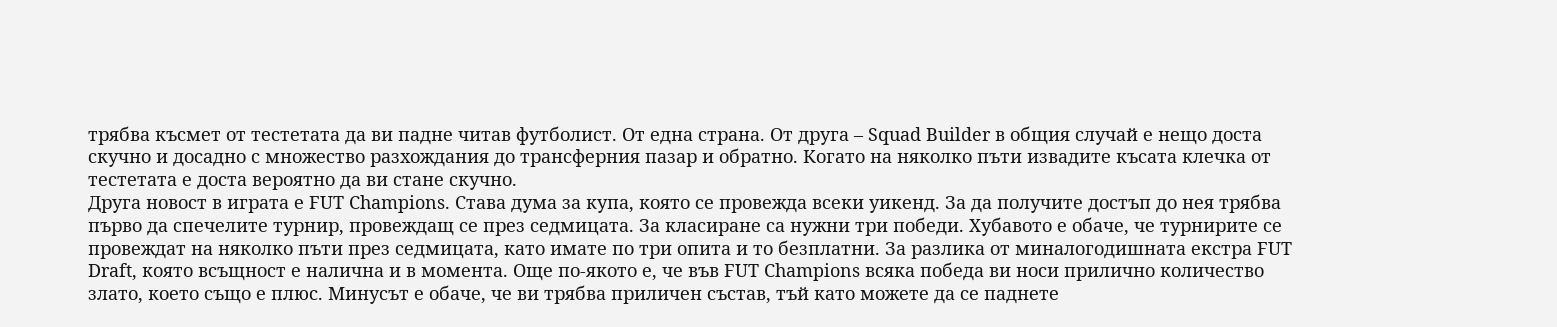трябва късмет от тестетата да ви падне читав футболист. От една страна. От друга – Squad Builder в общия случай е нещо доста скучно и досадно с множество разхождания до трансферния пазар и обратно. Когато на няколко пъти извадите късата клечка от тестетата е доста вероятно да ви стане скучно.
Друга новост в играта е FUT Champions. Става дума за купа, която се провежда всеки уикенд. За да получите достъп до нея трябва първо да спечелите турнир, провеждащ се през седмицата. За класиране са нужни три победи. Хубавото е обаче, че турнирите се провеждат на няколко пъти през седмицата, като имате по три опита и то безплатни. За разлика от миналогодишната екстра FUT Draft, която всъщност е налична и в момента. Още по-якото е, че във FUT Champions всяка победа ви носи прилично количество злато, което също е плюс. Минусът е обаче, че ви трябва приличен състав, тъй като можете да се паднете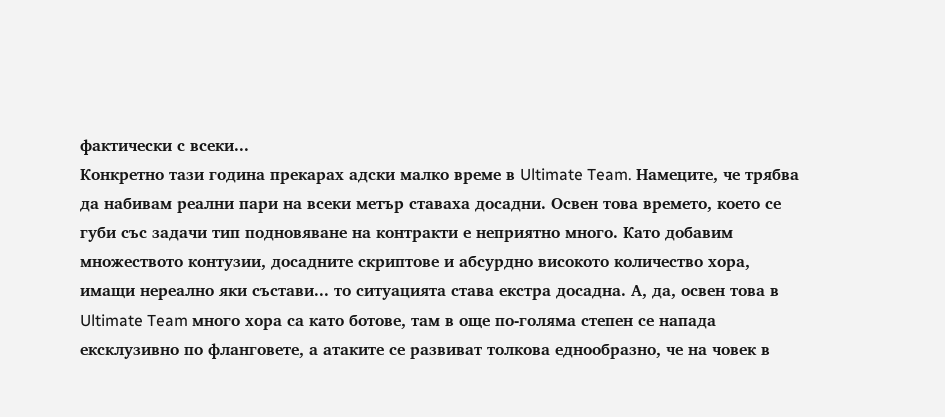фактически с всеки...
Конкретно тази година прекарах адски малко време в Ultimate Team. Намеците, че трябва да набивам реални пари на всеки метър ставаха досадни. Освен това времето, което се губи със задачи тип подновяване на контракти е неприятно много. Като добавим множеството контузии, досадните скриптове и абсурдно високото количество хора, имащи нереално яки състави... то ситуацията става екстра досадна. А, да, освен това в Ultimate Team много хора са като ботове, там в още по-голяма степен се напада ексклузивно по фланговете, а атаките се развиват толкова еднообразно, че на човек в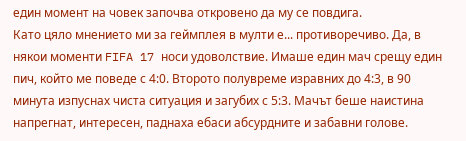един момент на човек започва откровено да му се повдига.
Като цяло мнението ми за геймплея в мулти е... противоречиво. Да, в някои моменти FIFA 17 носи удоволствие. Имаше един мач срещу един пич, който ме поведе с 4:0. Второто полувреме изравних до 4:3, в 90 минута изпуснах чиста ситуация и загубих с 5:3. Мачът беше наистина напрегнат, интересен, паднаха ебаси абсурдните и забавни голове.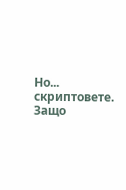Но... скриптовете. Защо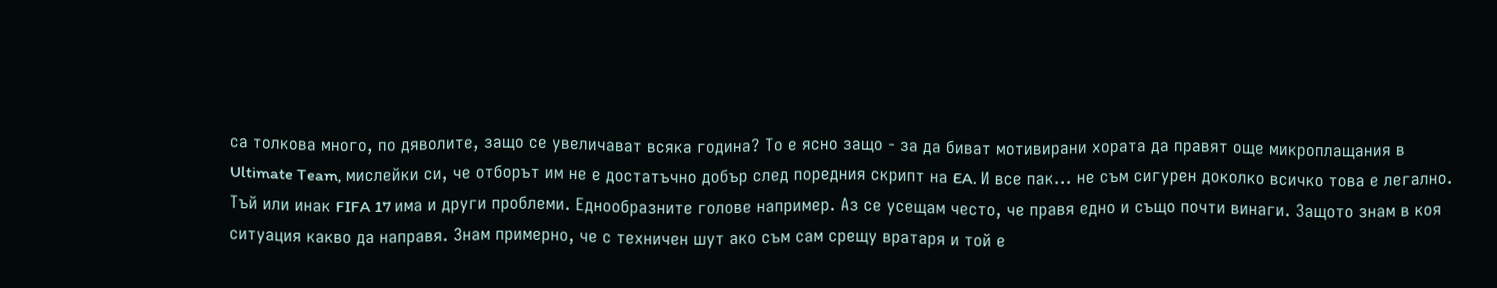са толкова много, по дяволите, защо се увеличават всяка година? То е ясно защо - за да биват мотивирани хората да правят още микроплащания в Ultimate Team, мислейки си, че отборът им не е достатъчно добър след поредния скрипт на EA. И все пак... не съм сигурен доколко всичко това е легално.
Тъй или инак FIFA 17 има и други проблеми. Еднообразните голове например. Аз се усещам често, че правя едно и също почти винаги. Защото знам в коя ситуация какво да направя. Знам примерно, че с техничен шут ако съм сам срещу вратаря и той е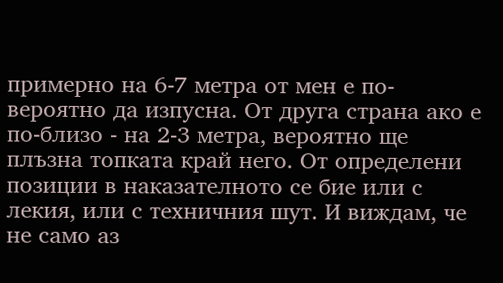примерно на 6-7 метра от мен е по-вероятно да изпусна. От друга страна ако е по-близо - на 2-3 метра, вероятно ще плъзна топката край него. От определени позиции в наказателното се бие или с лекия, или с техничния шут. И виждам, че не само аз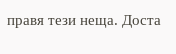правя тези неща. Доста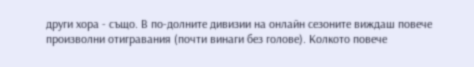други хора - също. В по-долните дивизии на онлайн сезоните виждаш повече произволни отигравания (почти винаги без голове). Колкото повече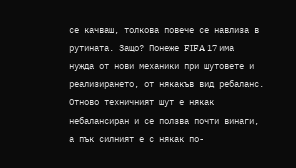се качваш, толкова повече се навлиза в рутината. Защо? Понеже FIFA 17 има нужда от нови механики при шутовете и реализирането, от някакъв вид ребаланс. Отново техничният шут е някак небалансиран и се ползва почти винаги, а пък силният е с някак по-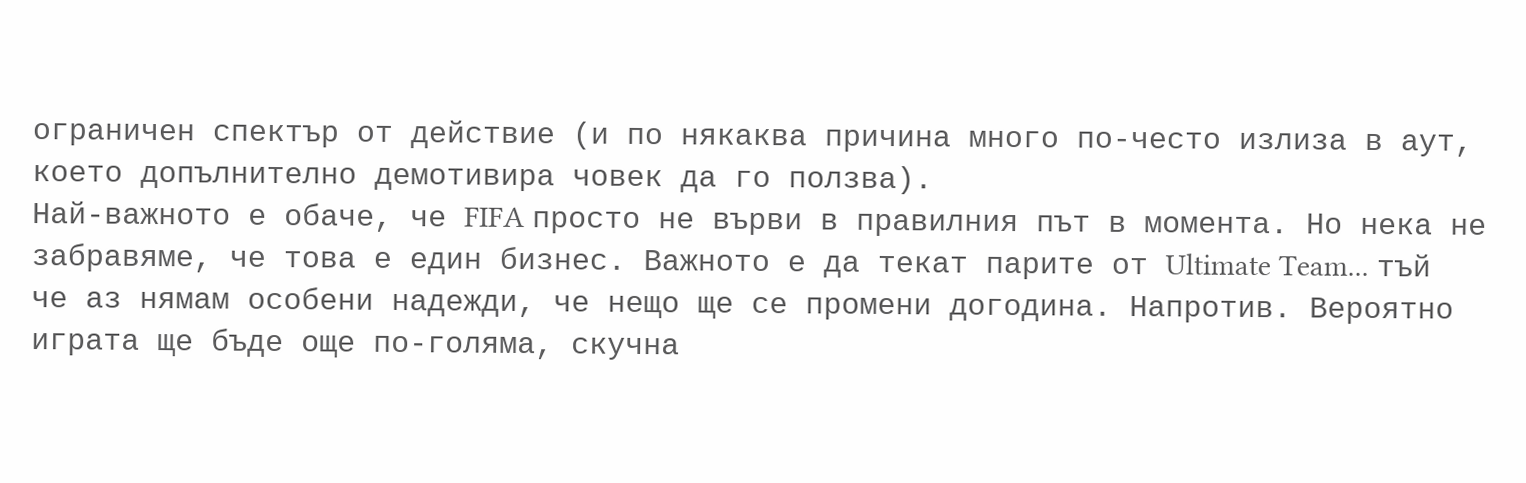ограничен спектър от действие (и по някаква причина много по-често излиза в аут, което допълнително демотивира човек да го ползва).
Най-важното е обаче, че FIFA просто не върви в правилния път в момента. Но нека не забравяме, че това е един бизнес. Важното е да текат парите от Ultimate Team... тъй че аз нямам особени надежди, че нещо ще се промени догодина. Напротив. Вероятно играта ще бъде още по-голяма, скучна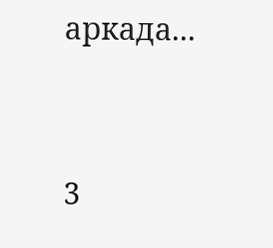аркада...




3